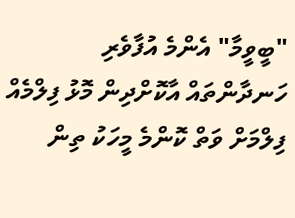"ބީވީމާ" އެންމެ އުފާވެރި ހަނދާންތައް އާކޮށްދިން މޮޅު ފިލްމެއް
ފިލްމަށް ވަތް ކޮންމެ މީހަކު ތިން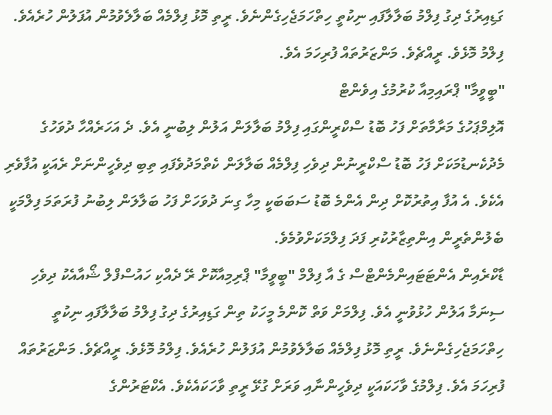ގަޑިއިރުގެ ދިގު ފިލްމު ބަލާލާފައި ނިކުތީ ހިތްހަމަޖެހިގެންނެވެ. ރީތި މޮޅު ފިލްމެއް ބަލާލެވުމުން އުފަލުން ހުރެއެވެ. ފިލްމު މޮޅެވެ. ރީއްޗެވެ. މަންޒަރުތައް ފުރިހަމަ އެވެ.
"ބީވީމާ" ޕްރައިމިއާ ކުރުމުގެ އިވެންޓް
އޮލިމްޕަހުގެ މަރާމާތަށް ފަހު ބޮޑު ސްކްރީންގައި ފިލްމު ބަލާލަން އަލުން ލިބުނީ އެވެ. ދެ އަހަރެއްހާ ދުވަހުގެ މެދުކެނޑުމަކަށް ފަހު ބޮޑު ސްކްރީނުން ދިވެހި ފިލްމެއް ބަލާލަން ކެތްމަދުވެފައި ތިބި ދިވެހީންނަށް ރެއަކީ އުފާވެރި އެކެވެ. އެ އުފާ އިތުރުކޮށް ދިން އެންމެ ބޮޑު ސަބަބަކީ މިހާ ގިނަ ދުވަހަށް ފަހު ބަލާލަން ލިބުނު ފުރަތަމަ ފިލްމަކީ ބެލުންތެރީން އިންތިޒާރުކުރި ފަދަ ފިލްމަކަށްވުމެވެ.
ޑާކްރެއިން އެންޓަޓައިންމެންޓްސް ގެ އާ ފިލްމް "ބީވީމާ" ޕްރިމިއާކޮށް ރޭ ދެއްކި ހައުސްފްލް ޝޯއާއެކު ދިވެހި ސިނަމާ އަލުން ހުޅުވުނީ އެވެ. ފިލްމަށް ވަތް ކޮންމެ މީހަކު ތިން ގަޑިއިރުގެ ދިގު ފިލްމު ބަލާލާފައި ނިކުތީ ހިތްހަމަޖެހިގެންނެވެ. ރީތި މޮޅު ފިލްމެއް ބަލާލެވުމުން އުފަލުން ހުރެއެވެ. ފިލްމު މޮޅެވެ. ރީއްޗެވެ. މަންޒަރުތައް ފުރިހަމަ އެވެ. ފިލްމުގެ ވާހަކައަކީ ދިވެހީންނާއި ވަރަށް ގުޅޭ ރީތި ވާހަކައެކެވެ. އެކްޓަރުންގެ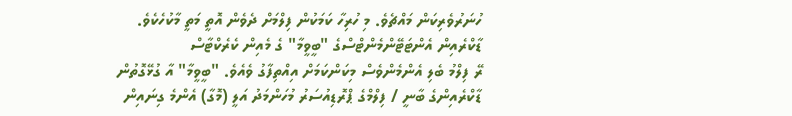ހުނަރުވެރިކަން މައްޗެވެ. މި ހުރިހާ ކަމަކުން ފިލްމަށް ދެވެން އޮތީ މަތީ މާކުހެކެވެ.
ޑާކްރެއިން އެންޓަޓޭންމެންޓްސްގެ "ބީވީމާ" ގެ މެއިން ކެރެކްޓާސް
ރޭ ފިލްމު ބެލި އެންމެންވެސް މިކަންކަމަށް އިއްތިފާގު ވެއެވެ. "ބީވީމާ" އާ ގުޅޭގޮތުން ޑާކްރެއިންގެ ބާނީ / ފިލްމްގެ ޕްރޮޑިއުސަރު މުހަންމަދު އަލީ (މޮގާ) އެންމެ ގިނައިން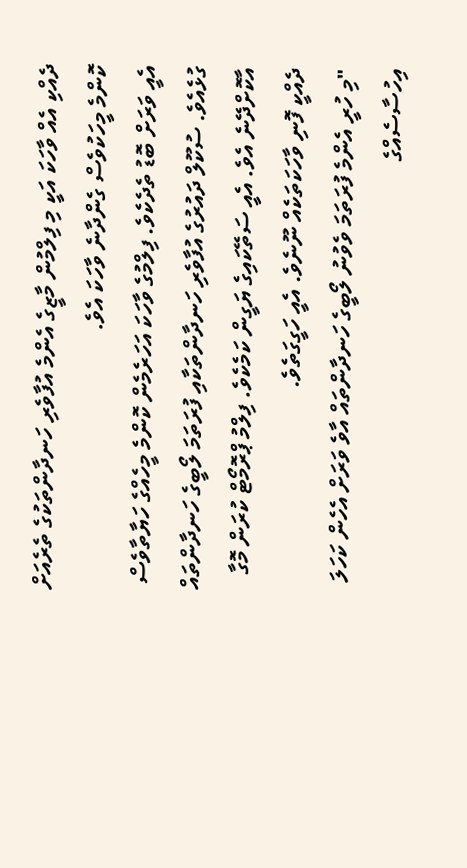ދެއްކި އެއް ވާހަކަ އަކީ މި ފިލްމުން މާޒީގެ އެންމެ އުފާވެރި ހަނދާންތަކުގެ ތެރެއަށް ކޮންމެ މީހަކުވެސް ގެންދާނެ ވާހަކަ އެވެ.
އެއީ ވަރަށް ބޮޑު ތެދެކެވެ. ފިލްމުގެ ވާހަކަ އަހަރެމެން ކޮންމެ މީހެއްގެ ހަޔާތާވެސް ގުޅެއެވެ. ސުކޫލް ދައުރުގެ އުފާވެރި ހަނދާންތަކާއި ފުރަތަމަ ލޯބީގެ ހަނދާންތައް އާކޮށްދޭނެ އެވެ. އެއީ ސަތޭކައިގެ ޔަގީން ކަމެކެވެ. ފިލްމު ޕްރޮމޯޓް ކުރަން މޮގާ ދެއްކީ ފޮނި ވާހަކަތަކެއް ނޫނެވެ. އެއީ ހަގީގަތެވެ.
"މި ހުރީ އެންމެ ފުރަތަމަ ވެވުނު ލޯބީގެ ހަނދާންތައް އާވެ ވަރަށް އެހެން ކަހަލަ އިހުސާސެއްގެ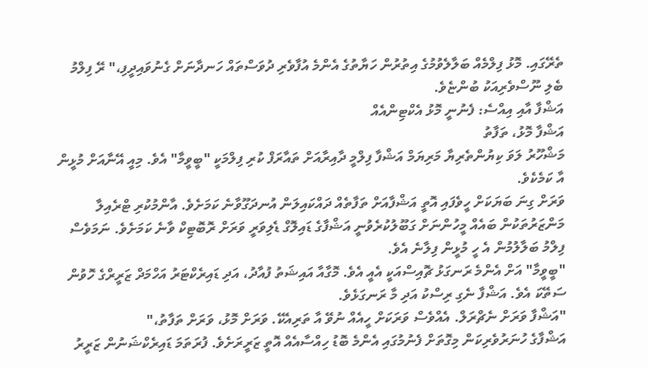ތެރޭގައި. މޮޅު ފިލްމެއް ބަލާލެވުމުގެ އިތުރުން ހަޔާތުގެ އެންމެ އުފާވެރި ދުވަސްތައް ހަނދާނަށް ގެނުވައިދީފި،" ރޭ ފިލްމު ބެލި ނޫސްވެރިއަކު ބުންޏެވެ.
އަޝްފާ އާއި އިއްސެ: ފެނުނީ މޮޅު އެކްޓިންއެއް
އަޝްފާ މޮޅު، ތަފާތު
މަޝްހޫރު ލަވަ ކިޔުންތެރިޔާ މަރިޔަމް އަޝްފާ ފިލްމީ ދާއިރާއަށް ތައާރަފް ކުރި ފިލްމަކީ "ބީވީމާ" އެވެ. މިއީ އޭނާއަށް މުޅީން އާ ކަމެކެވެ.
ވަރަށް ގިނަ ބަޔަކަށް ހީވެފައި އޮތީ އަޝްފާއަށް ތަފާތެއް ދައްކައިލަން އުނދަގޫވާނެ ކަމަށެވެ. އާންމުކުރި ޓްރެއިލާ މަންޒަރުތަކުން ބައެއް މީހުންނަށް ގަބޫލުކުރެވުނީ އަޝްފާގެ ޑައިލޮގް ޑެލިވަރީ ވަރަށް ރޮބޮޓިކް ވާނެ ކަމަށެވެ. ނަމަވެސް ފިލްމު ބަލާލުމުން އެ ހީ މުޅީން ފިލާނެ އެވެ.
"ބީވީމާ" އަށް އެންމެ ރަނގަޅު ޗޮއިސްއަކީ އެއީ އެވެ. މޮގާއާ އައިޝަތު ފުއާދު، އަދި ޑައިރެކްޓަރު އަހްމަދް ޒަރީރްގެ ހޮވުން ސަތޭކަ އެވެ. އަޝްފާ ނެގި ރިސްކު އަދި މާ ރަނގަޅެވެ.
"އަޝްފާ ވަރަށް ނެޗްރަލް. އެއްވެސް ވަރަކަށް ހީއެއް ނުވޭ އާ ތަރިއެކޭ. ވަރަށް މޮޅު، ވަރަށް ތަފާތު،"
އަޝްފާގެ ހުނަރުވެރިކަން މިގޮތަށް ފެނުމުގައި އެންމެ ބޮޑު ހިއްސާއެއް އޮތީ ޒަރީރަށެވެ. ފުރަތަމަ ޑައިރެކްޝަނުން ޒަރީރު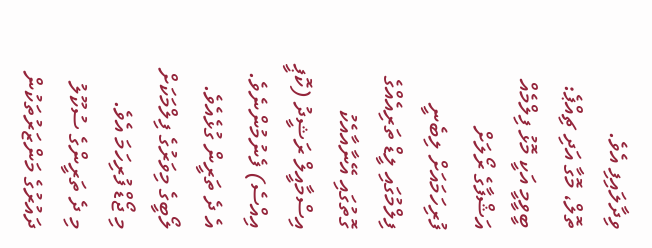ވިދާލައިފި އެވެ.
ތޮލް، މޮގާ އަދި ޗިއްޕެ: ބީވީމީ އަކީ މޮޅު ފިލްމެއް
އަޝްފާގެ ރޯލަށް ފުރިހަމައަށް ލިބެނީ ފިލްމުގައި ލީޑް ތަރިއެއްގެ ގޮތުގައި އޭނާއާއެކު އިސްމާއީލް ރަޝީދު (ކޮޕީ އިއްސެ) ފެނުމުންނެވެ. އެ ދެ ތަރީން ގުޅެއެވެ. ލޯބީގެ މިވަރުގެ ފިލްމަކަށް މި ޖޯޑް ފުރިހަމަ އެވެ.
މި ދެ ތަރީންގެ ސުކޫލު ދައުރުގެ މަންޒަރުތަކުން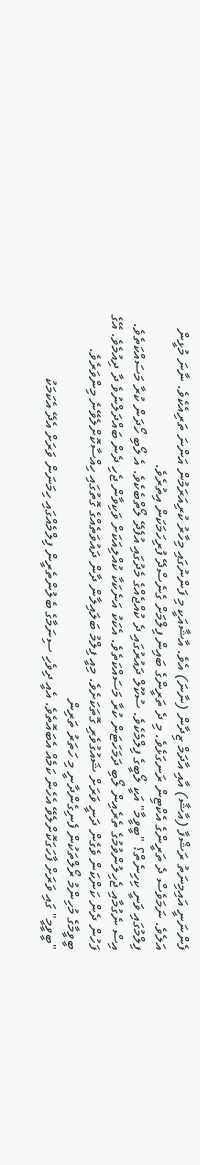ފެންނަނީ އައިމިނަތު ރަޝްފާ (އާޝާ) އާއި އާދަމް ޒިދާން (ނާނަ) އެވެ. އާޝާއަކީ މި ފަންނުގައި މިހާރު ކުރިއަރަމުން އަންނަ ތަރިއެކެވެ. ނާނަ މުޅީން އަލެވެ. ނަމަވެސް ދެ ތަރީންގެ އެކްޓިން ރަނގަޅެވެ. މި ދެ ތަރީންގެ ބައިން ފިލްމަށް ގެނެސްދޭ ފުރިހަމަކަން އިތުރެވެ.
ފިލްމުގައި ވަނީ ކިހިނެތް؟ "ބީވީމާ" އަކީ ލޯބީގެ ފިލްމެކެވެ. ސުކޫލް ދައުރުގައި ދެ ކުއްޖެއްގެ މެދުގައި އުފެދޭ ލޯތްބެކެވެ. އެ ލޯބި ހޯދަން ކުރާ މަސައްކަތެވެ. އިސް ނެގުމާއި ޖެހިލުންވުމުގެ ތެރެއިން ލޯބި ދަމަހަޓަން ކުރާ މަސައްކަތެވެ. އެކަކު އަނެކަކާ ކުއްލިއަކަށް ވަކިވާން ޖެހި ދެން ބައްދަލްނުވެ ދާ ދިއުމެވެ. އޭގެ ފަހުން ދެން ކަންކަން ވެގެން ދަނީ ވަރަށް ޝައުގުވެރި ގޮތަކަށެވެ. މިއީ ފިލްމު ބަލައިލާން ދާން ދައުވަތެއްގެ ގޮތުގައި ހިއްސާކޮށްލެވޭނެ މިންވަރެވެ.
ބީވީމާގެ މުހިންމު ރޯލްތަކުން ފެނިގެންދާނީ މި ހަތަރު ތަރިން
"ބީވީމީ" ގައި ވަރަށް ފާހަގަކޮށްލެވޭ އެހެން ކަމެއް އެބައޮތެވެ. އެއީ ދިވެހި ސިނަމާގެ ބެލުންތެރީން ފިލްމެއްގައި ހިމަނަން ވަރަށް އެދޭ އެކަމަކު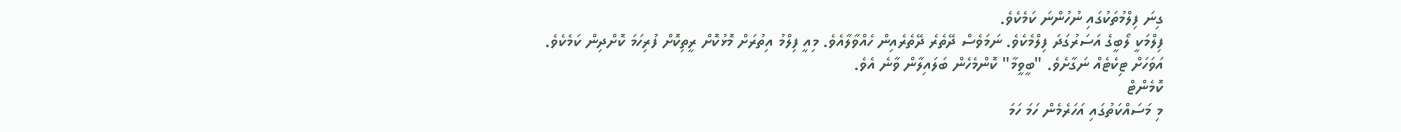ގިނަ ފިލްމުތަކުގައި ނުހުންނަ ކަމެކެވެ.
ފިލްމަކީ ލޯބީގެ އަސަރުގަދަ ފިލްމެކެވެ. ނަމަވެސް ދޭތެރެ ދޭތެރެއިން ހެއްވާލާއެވެ. މިއީ ފިލްމު އިތުރަށް މޮޅުކޮށް ރީތިކޮށް ފުރިހަމަ ކޮށްދިން ކަމެކެވެ.
އަވަހަށް ޓިކެޓެއް ނަގާށެވެ. "ބީވީމާ" ކޮންމެހެން ބަލައިލާން ވާނެ އެވެ.
ކޮމެންޓް
މި މަސައްކަތުގައި އަހަރެމެން ހަމަ ހަމަ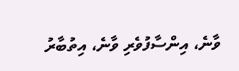ވާނެ، އިންސާފުވެރި ވާނެ، އިތުބާރު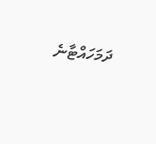ދަމަހައްޓާނެ